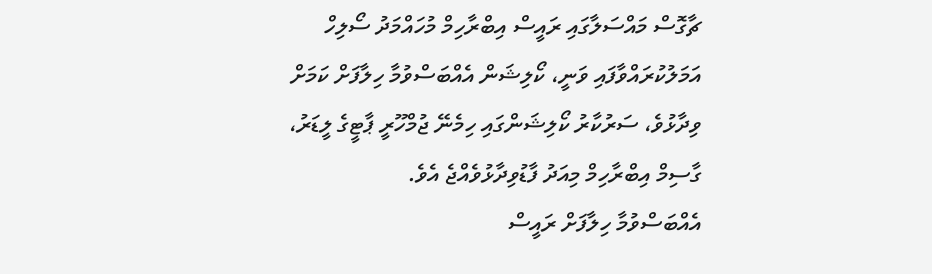ޗާގޮސް މައްސަލާގައި ރައީސް އިބްރާހިމް މުހައްމަދު ސޯލިހް އަމަލުކުރައްވާފައި ވަނީ، ކޯލިޝަން އެއްބަސްވުމާ ހިލާފަށް ކަމަށް ވިދާޅުވެ، ސަރުކާރު ކޯލިޝަންގައި ހިމެނޭ ޖުމްހޫރީ ޕާޓީގެ ލީޑަރު، ގާސިމް އިބްރާހިމް މިއަދު ފާޑުވިދާޅުވެއްޖެ އެވެ.
އެއްބަސްވުމާ ހިލާފަށް ރައީސް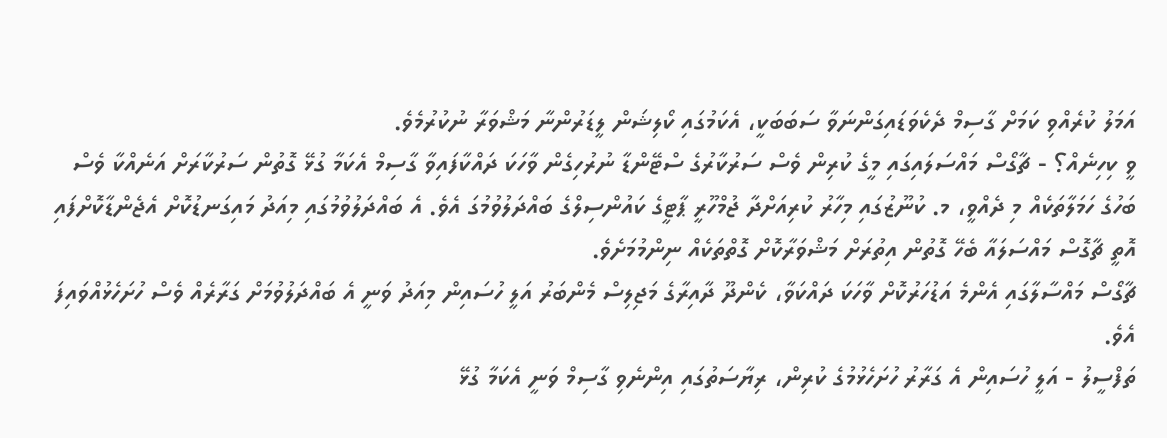އަމަލު ކުރެއްވި ކަމަށް ގާސިމް ދެކެވަޑައިގަންނަވާ ސަބަބަކީ، އެކަމުގައި ކޯލިޝަން ލީޑަރުންނާ މަޝްވަރާ ނުކުރުމެވެ.
ވީ ކިހިނެއް؟ - ޗާގޯސް މައްސަލައިގައި މީގެ ކުރިން ވެސް ސަރުކާރުގެ ސްޓޭންޑާ ނުރުހިގެން ވާހަކަ ދައްކާފައިވާ ގާސިމް އެކަމާ ގުޅޭ ގޮތުން ސަރުކާރަށް އަނެއްކާ ވެސް ބަހުގެ ހަމަލާތަކެއް މި ދެއްވީ، މ. ކުނޫޒުގައި މިހާރު ކުރިއަށްދާ ޖުމްހޫރީ ޕާޓީގެ ކައުންސިލްގެ ބައްދަލުވުމުގަ އެވެ. އެ ބައްދަލުވުމުގައި މިއަދު މައިގަނޑުކޮށް އެޖެންޑާކޮށްފައި އޮތީ ޗާގޮސް މައްސަލައާ ބެހޭ ގޮތުން އިތުރަށް މަޝްވަރާކޮށް ގޮތްތަކެއް ނިންމުމަށެވެ.
ޗާގޯސް މައްސާލާގައި އެންމެ އަޑުހަރުކޮށް ވާހަކަ ދައްކަވާ، ކެންދޫ ދާއިރާގެ މަޖިލިސް މެންބަރު އަލީ ހުސައިން މިއަދު ވަނީ އެ ބައްދަލުވުމަށް ގަރާރެއް ވެސް ހުށަހެޅުއްވައިފަ އެވެ.
ތަފްސީލު - އަލީ ހުސައިން އެ ގަރާރު ހުށަހެޅުމުގެ ކުރިން، ރިޔާސަތުގައި އިންނެވި ގާސިމް ވަނީ އެކަމާ ގުޅޭ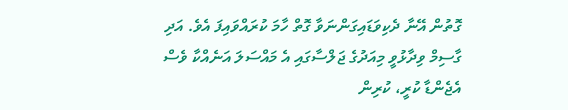ގޮތުން އޭނާ ދެކިވަޑައިގަންނަވާ ގޮތް ހާމަ ކުރައްވައިފަ އެވެ. އަދި ގާސިމް ވިދާޅުވީ މިއަދުގެ ޖަލްސާގައި އެ މައްސަލަ އަނެއްކާ ވެސް އެޖެންޑާ ކުރީ، ކުރިން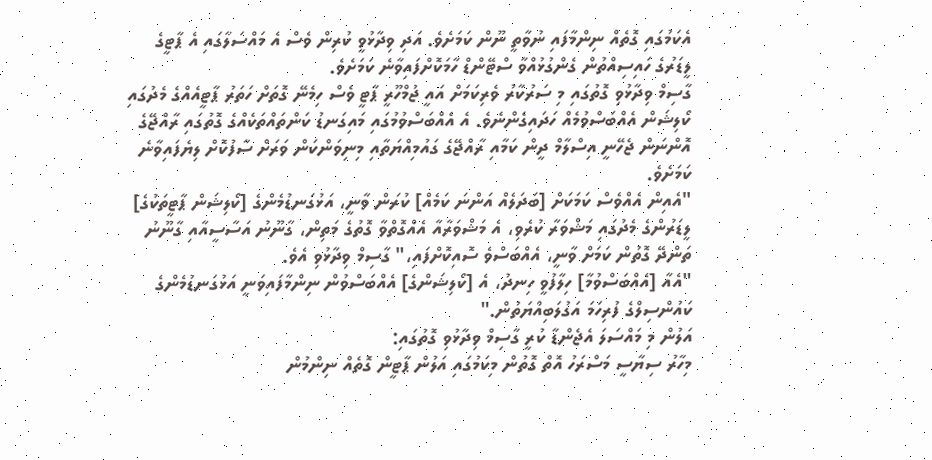އެކަމުގައި ގޮތެއް ނިންމާފައި ނުވާތީ ނޫން ކަމަށެވެ. އަދި ވިދާޅުވީ ކުރިން ވެސް އެ މައްސަލާގައި އެ ޕާޓީގެ ލީޑަރުގެ ހައިސިއްތުން ގެންގުޅުއްވާ ސްޓޭންޑް ހާމަކޮށްފައިވާނެ ކަމަށެވެ.
ގާސިމް ވިދާޅުވި ގޮތުގައި މި ސަރުކާރު ވެރިކަމަށް އައީ ޖުމްހޫރީ ޕާޓީ ވެސް ހިމެނޭ ގޮތަށް ހަތަރު ޕާޓީއެއްގެ މެދުގައި ކޯލިޝަން އެއްބަސްވުމެއް ހަދައިގެންނެވެ. އެ އެއްބަސްވުމުގައި މައިގަނޑު ކަންތައްތަކެއްގެ ގޮތުގައި ރާއްޖޭގެ އޮންނަން ޖެހޭނީ އިސްލާމް ދީން ކަމާއި ރާއްޖޭގެ ގައުމިއްޔަތާއި މިނިވަންކަން ވަރަށް ސާފުކޮށް ލިޔެފައިވާނެ ކަމަށެވެ.
"އެއިން އެއްވެސް ކަމަކަށް [ބަދަލެއް އަންނަ ކަމެއް] ކުރަން ވާނީ، އަޅުގަނޑުމެންގެ [ކޯލިޝަން ޕާޓީތަކުގެ] ލީޑަރުންގެ މެދުގައި މަޝްވަރާ ކުރެވި، އެ މަޝްވަރާއާ އެއްގޮތްވާ ގޮތުގެ މަތިން، ގާނޫނު އަސާސީއާއި ގާނޫނު ތަންދޭ ގޮތުން ކަމަށް ވާނީ، އެއްބަސްވެ ސޮއިކޮށްފައި،" ގާސިމް ވިދާޅުވި އެވެ.
"އެއާ [އެއްބަސްވުމާ] ހިލާފުވީ ހިނދު، އެ [ކޯލިޝަންގެ] އެއްބަސްވުން ނިންމާފައިވަނީ އަޅުގަނޑުމެންގެ ކައުންސިލްގެ ފުރިހަމަ އަގުލަބިއްޔަތުން."
އަލުން މި މައްސަލަ އެޖެންޑާ ކުރީ ގާސިމް ވިދާޅުވި ގޮތުގައި:
މިހާރު ސިޔާސީ މަސްރަހު އޮތް ގޮތުން މިކަމުގައި އަލުން ޕާޓީން ގޮތެއް ނިންމުން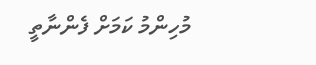މުހިންމު ކަމަށް ފެންނާތީ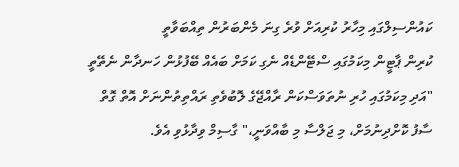ކައުންސިލްގައި މިހާރު ކުރިއަށް ވުރެ ގިނަ މެންބަރުން ތިއްބަވާތީ
ކުރިން ޕާޓީން މިކަމުގައި ސްޓޭންޑެއް ނެގި ކަމަށް ބައެއް ބޭފުޅުން ހަނދާން ނެތޭތީ
"އަދި މިކަމުގައި ހުރި ނުތަވަސްކަން ރާއްޖޭގެ ލޮބުވެތި ރައްތިތުންނަށް އޮތް ގޮތް ސާފު ކޮށްދިނުމަށް، މި ޖަލްސާ މި ބާއްވަނީ،" ގާސިމް ވިދާޅުވި އެވެ.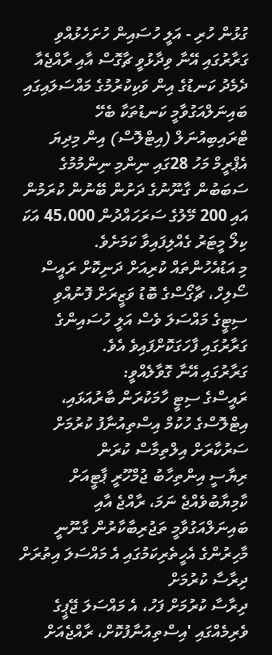ގުޅުން ހުރި - އަލީ ހުސައިން ހުށަހެޅުއްވި ގަރާރުގައި އޭނާ ވިދާޅުވީ ޗާގޮސް އާއި ރާއްޖެއާ ދެމެދު ކަނޑުގެ އިން ވަކިކުރުމުގެ މައްސަލައިގައި ބައިނަލްއަގުވާމީ ކަނޑުތަކާ ބެހޭ ޓްރައިބިއުނަލް (އިޓްލޮސް) އިން މިދިޔަ އެޕްރީމް މަހު 28ގައި ނިންމި ނިންމުމުގެ ސަބަބުން ގާނޫނުގެ ދަށުން ބޭނުން ކުރަމުން އައި 200 މޭލުގެ ސަރަހައްދުން 45،000 އަކަ ކިލޯ މީޓަރު ގެއްލިފައިވާ ކަމަށެވެ.
މި އަޑުއެހުންތައް ކުރިއަށް ދަނިކޮށް ރައީސް ސޯލިހް، ޗާގޯސްގެ ބޮޑު ވަޒީރަށް ފޮނުއްވި ސިޓީގެ މައްސަލަ ވެސް އަލީ ހުސައިންގެ ގަރާރުގައި ފާހަގަކޮށްފައިވެ އެވެ.
ގަރާރުގައި އޭނާ ގޮވާލެއްވީ:
ރައީސްގެ ސިޓީ ހާމަކުރަން ބާރުއަޅައި، އިޓްލޮސްގެ ހުކުމް އިސްތިއުނާފު ކުރުމަށް ސަރުކާރަށް އިލްތިމާސް ކުރަން
ރިޔާސީ އިންތިހާބު ޖުމްހޫރީ ޕާޓީއަށް ކާމިޔާބުވެއްޖެ ނަމަ، ރާއްޖެ އާއި ބައިނަލްއަގުވާމީ ތަޖުރިބާކާރުން ގާނޫނީ މާހިރުންގެ އެހީތެރިކަމުގައި އެ މައްސަލަ އިތުރަށް ދިރާސާ ކުރުމަށް
ދިރާސާ ކުރުމަށް ފަހު، އެ މައްސަލަ ޖޭޕީގެ ވެރިމެއްގައި 'އިސްތިއުނާފުކޮށް، ރާއްޖެއަށް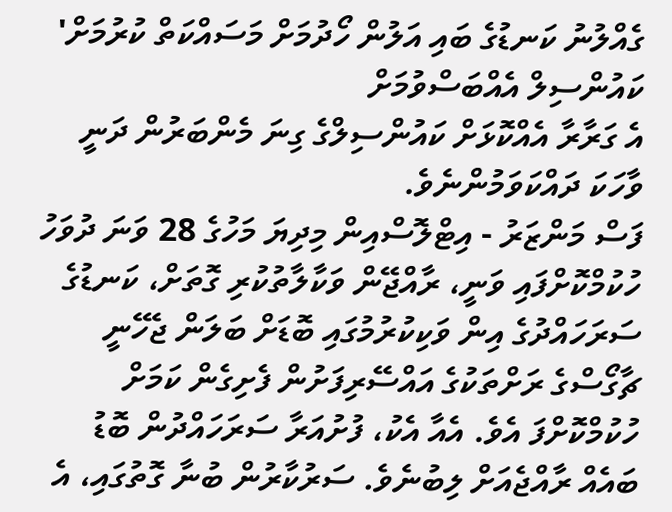ގެއްލުނު ކަނޑުގެ ބައި އަލުން ހޯދުމަށް މަސައްކަތް ކުރުމަށް' ކައުންސިލް އެއްބަސްވުމަށް
އެ ގަރާރާ އެއްކޮޅަށް ކައުންސިލްގެ ގިނަ މެންބަރުން ދަނީ ވާހަކަ ދައްކަވަމުންނެވެ.
ފަސް މަންޒަރު - އިޓްލޮސްއިން މިދިޔަ މަހުގެ 28 ވަނަ ދުވަހު ހުކުމްކޮށްފައި ވަނީ، ރާއްޖޭން ވަކާލާތުކުރި ގޮތަށް، ކަނޑުގެ ސަރަހައްދުގެ އިން ވަކިކުރުމުގައި ބޮޑަށް ބަލަން ޖެހޭނީ ޗާގޯސްގެ ރަށްތަކުގެ އައްސޭރިފަށުން ފެށިގެން ކަމަށް ހުކުމްކޮށްފަ އެވެ. އެއާ އެކު، ފުށުއަރާ ސަރަހައްދުން ބޮޑު ބައެއް ރާއްޖެއަށް ލިބުނެވެ. ސަރުކާރުން ބުނާ ގޮތުގައި، އެ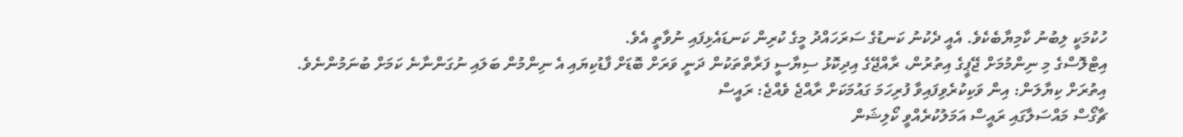ހުކުމަކީ ލިބުނު ކާމިޔާބެކެވެ. އެއީ ދެކުނު ކަނޑުގެ ސަރަހައްދު މީގެ ކުރިން ކަނޑައެޅިފައި ނުވާތީ އެވެ.
އިޓްލޮސްގެ މި ނިންމުމަށް ޖޭޕީގެ އިތުރުން، ރާއްޖޭގެ އިދިކޮޅު ސިޔާސީ ފަރާތްތަކުން ދަނީ ވަރަށް ބޮޑަށް ފާޑުކިޔައި އެ ނިންމުން ބަލައި ނުގަންނާނެ ކަމަށް ބުނަމުންނެވެ.
އިތުރަށް ކިޔާލަން: އިން ވަކިކުރެވިފައިވާ ފުރިހަމަ ގައުމަކަށް ރާއްޖެ ވެއްޖެ: ރައީސް
ޗާގޯސް މައްސަލާގައި ރައީސް އަމަލުކުރެއްވީ ކޯލިޝަން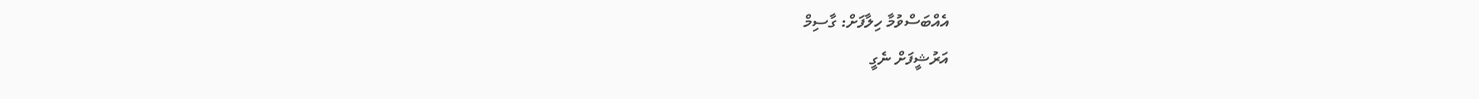އެއްބަސްވުމާ ހިލާފަށް: ގާސިމް
އަރުޝީފަށް ނެގީ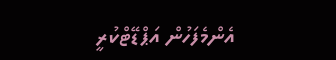އެންމެފަހުން އަޕްޑޭޓްކުރީ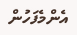އެންމެފަހުން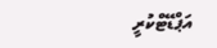އަޕްޑޭޓްކުރީ